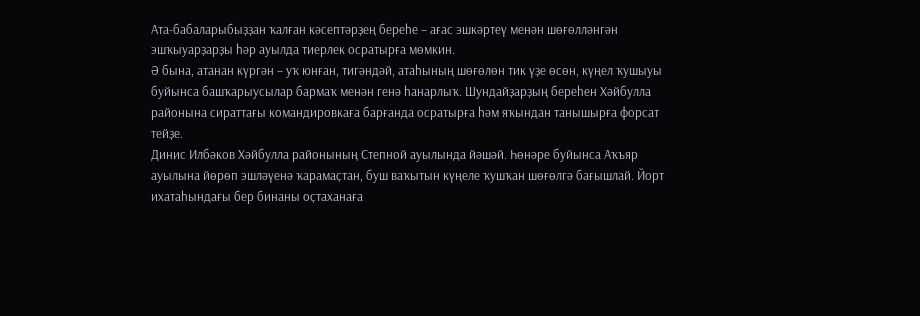Ата-бабаларыбыҙҙан ҡалған кәсептәрҙең береһе – ағас эшкәртеү менән шөғөлләнгән эшҡыуарҙарҙы һәр ауылда тиерлек осратырға мөмкин.
Ә бына, атанан күргән – уҡ юнған, тигәндәй, атаһының шөғөлөн тик үҙе өсөн, күңел ҡушыуы буйынса башҡарыусылар бармаҡ менән генә һанарлыҡ. Шундайҙарҙың береһен Хәйбулла районына сираттағы командировкаға барғанда осратырға һәм яҡындан танышырға форсат тейҙе.
Динис Илбәков Хәйбулла районының Степной ауылында йәшәй. Һөнәре буйынса Аҡъяр ауылына йөрөп эшләүенә ҡарамаҫтан, буш ваҡытын күңеле ҡушҡан шөғөлгә бағышлай. Йорт ихатаһындағы бер бинаны оҫтаханаға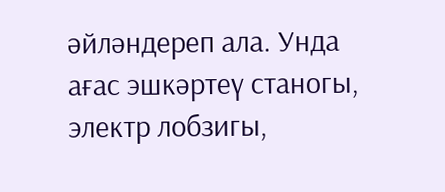әйләндереп ала. Унда ағас эшкәртеү станогы, электр лобзигы,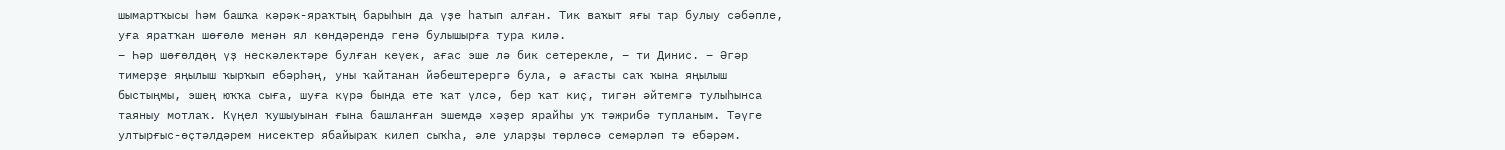шымартҡысы һәм башҡа кәрәк-яраҡтың барыһын да үҙе һатып алған. Тик ваҡыт яғы тар булыу сәбәпле, уға яратҡан шөғөлө менән ял көндәрендә генә булышырға тура килә.
– Һәр шөғөлдөң үҙ нескәлектәре булған кеүек, ағас эше лә бик сетерекле, – ти Динис. – Әгәр тимерҙе яңылыш ҡырҡып ебәрһәң, уны ҡайтанан йәбештерергә була, ә ағасты саҡ ҡына яңылыш быстыңмы, эшең юҡҡа сыға, шуға күрә бында ете ҡат үлсә, бер ҡат киҫ, тигән әйтемгә тулыһынса таяныу мотлаҡ. Күңел ҡушыуынан ғына башланған эшемдә хәҙер ярайһы уҡ тәжрибә тупланым. Тәүге ултырғыс-өҫтәлдәрем нисектер ябайыраҡ килеп сыҡһа, әле уларҙы төрлөсә семәрләп тә ебәрәм.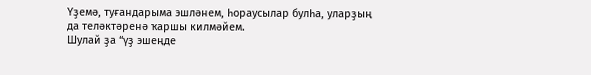Үҙемә, туғандарыма эшләнем, һораусылар булһа, уларҙың да теләктәренә ҡаршы килмәйем.
Шулай ҙа “үҙ эшеңде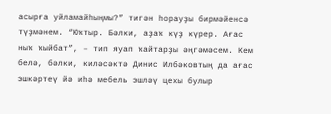асырға уйламайһыңмы?” тигән һорауҙы бирмәйенсә түҙмәнем. “Юҡтыр. Бәлки, аҙаҡ күҙ күрер. Ағас ныҡ ҡыйбат”, – тип яуап ҡайтарҙы әңгәмәсем. Кем белә, бәлки, киләсәктә Динис Илбәковтың да ағас эшкәртеү йә иһә мебель эшләү цехы булыр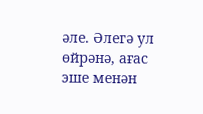әле. Әлегә ул өйрәнә, ағас эше менән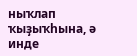ныҡлап ҡыҙыҡһына, ә инде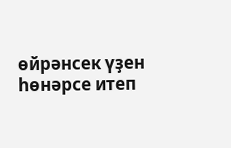өйрәнсек үҙен һөнәрсе итеп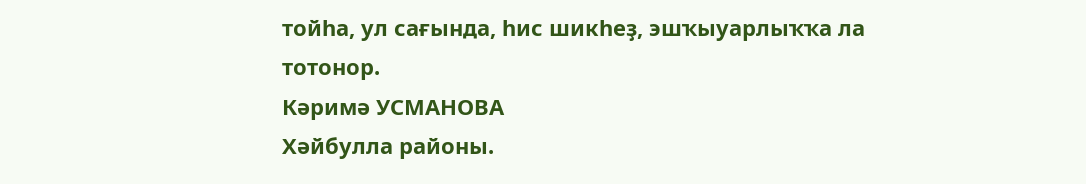тойһа, ул сағында, һис шикһеҙ, эшҡыуарлыҡҡа ла тотонор.
Кәримә УСМАНОВА
Хәйбулла районы.